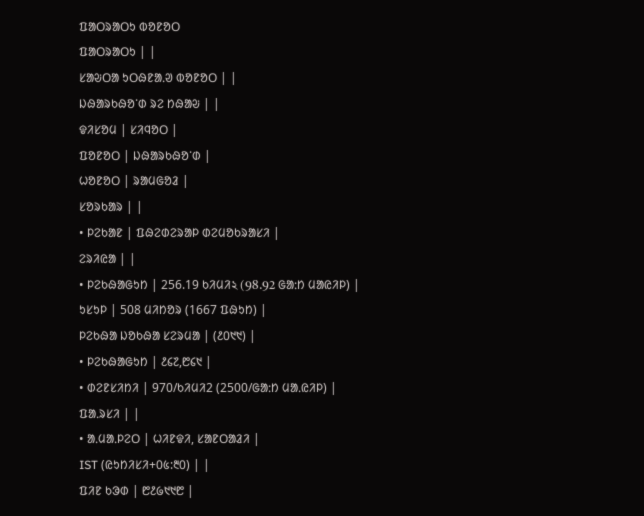ᱯᱟᱛᱨᱟᱛᱩ ᱵᱚᱱᱚᱛ
ᱯᱟᱛᱨᱟᱛᱩ | |
ᱥᱟᱶᱛᱟ ᱩᱛᱷᱱᱟᱹᱣ ᱵᱚᱱᱚᱛ | |
ᱡᱷᱟᱨᱠᱷᱚᱸᱰ ᱨᱮ ᱴᱷᱟᱶ | |
ᱫᱤᱥᱚᱢ | ᱥᱤᱧᱚᱛ |
ᱯᱚᱱᱚᱛ | ᱡᱷᱟᱨᱠᱷᱚᱸᱰ |
ᱦᱚᱱᱚᱛ | ᱨᱟᱢᱜᱚᱲ |
ᱥᱚᱨᱠᱟᱨ | |
• ᱞᱮᱠᱟᱱ | ᱯᱷᱮᱰᱮᱨᱟᱞ ᱰᱮᱢᱚᱠᱨᱟᱥᱤ |
ᱮᱨᱤᱭᱟ | |
• ᱞᱮᱠᱷᱟᱜᱩᱴ | 256.19 ᱠᱤᱢᱤ২ (98.92 ᱜᱟᱺᱴ ᱢᱟᱭᱤᱞ) |
ᱩᱥᱩᱞ | 508 ᱢᱤᱴᱚᱨ (1667 ᱯᱷᱩᱴ) |
ᱞᱮᱠᱷᱟ ᱡᱚᱠᱷᱟ ᱥᱮᱨᱢᱟ | (᱒᱐᱑᱑) |
• ᱞᱮᱠᱷᱟᱜᱩᱴ | ᱒᱔᱗,᱘᱔᱑ |
• ᱰᱮᱱᱥᱤᱴᱤ | 970/ᱠᱤᱢᱤ2 (2500/ᱜᱟᱺᱴ ᱢᱟᱹᱭᱤᱞ) |
ᱯᱟᱹᱨᱥᱤ | |
• ᱟᱹᱢᱟᱹᱞᱮᱛ | ᱦᱤᱱᱫᱤ, ᱥᱟᱱᱛᱟᱲᱤ |
IST (ᱭᱩᱴᱤᱥᱤ+᱐᱕:᱓᱐) | |
ᱯᱤᱱ ᱠᱳᱰ | ᱘᱒᱙᱑᱑᱘ |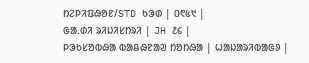ᱴᱮᱞᱤᱯᱷᱚᱱ/STD ᱠᱳᱰ | ᱐᱖᱕᱑ |
ᱜᱟᱹᱰᱤ ᱨᱤᱡᱤᱥᱴᱨᱤ | JH ᱒᱔ |
ᱞᱳᱠᱥᱚᱵᱷᱟ ᱵᱟᱪᱷᱱᱟᱣ ᱴᱚᱴᱷᱟ | ᱦᱟᱡᱟᱨᱤᱵᱟᱜᱽ |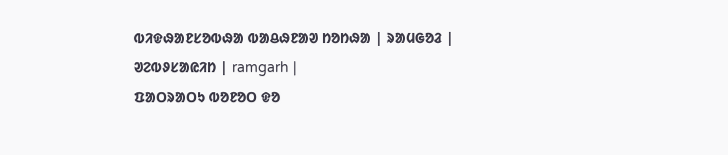ᱵᱤᱫᱷᱟᱱᱥᱚᱵᱷᱟ ᱵᱟᱪᱷᱱᱟᱣ ᱴᱚᱴᱷᱟ | ᱨᱟᱢᱜᱚᱲ |
ᱣᱮᱵᱽᱥᱟᱭᱤᱴ | ramgarh |
ᱯᱟᱛᱨᱟᱛᱩ ᱵᱚᱱᱚᱛ ᱫᱚ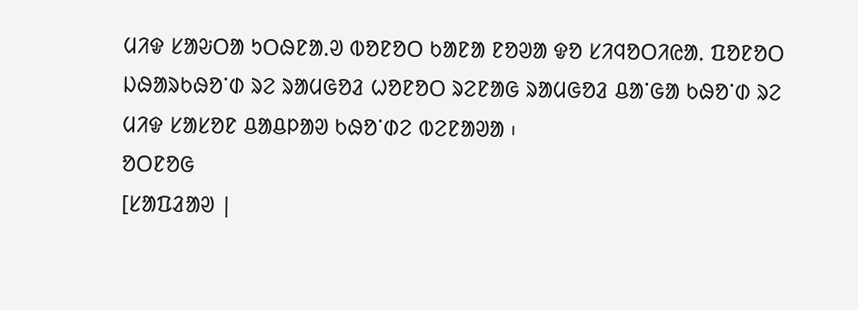ᱢᱤᱫ ᱥᱟᱶᱛᱟ ᱩᱛᱷᱱᱟᱹᱣ ᱵᱚᱱᱚᱛ ᱠᱟᱱᱟ ᱱᱚᱣᱟ ᱫᱚ ᱥᱤᱧᱚᱛᱤᱭᱟᱹ ᱯᱚᱱᱚᱛ ᱡᱷᱟᱨᱠᱷᱚᱸᱰ ᱨᱮ ᱨᱟᱢᱜᱚᱲ ᱦᱚᱱᱚᱛ ᱨᱮᱱᱟᱜ ᱨᱟᱢᱜᱚᱲ ᱪᱟᱸᱜᱟ ᱠᱷᱚᱸᱰ ᱨᱮ ᱢᱤᱫ ᱥᱟᱥᱚᱱ ᱪᱟᱪᱞᱟᱣ ᱠᱷᱚᱸᱰᱮ ᱵᱮᱱᱟᱣᱟ ᱾
ᱚᱛᱱᱚᱜ
[ᱥᱟᱯᱲᱟᱣ |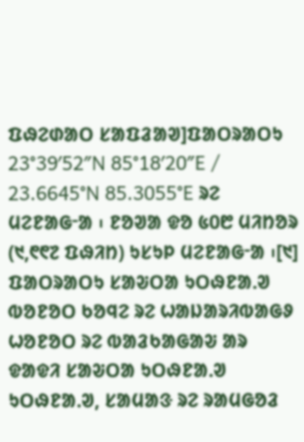ᱯᱷᱮᱰᱟᱛ ᱥᱟᱯᱲᱟᱣ]ᱯᱟᱛᱨᱟᱛᱩ 23°39′52″N 85°18′20″E / 23.6645°N 85.3055°E ᱨᱮ ᱢᱮᱱᱟᱜᱼᱟ ᱾ ᱱᱚᱣᱟ ᱫᱚ ᱕᱐᱘ ᱢᱤᱴᱚᱨ (᱑,᱖᱖᱗ ᱯᱷᱤᱴ) ᱩᱥᱩᱞ ᱢᱮᱱᱟᱜᱼᱟ ᱾[᱑]
ᱯᱟᱛᱨᱟᱛᱩ ᱥᱟᱶᱛᱟ ᱩᱛᱷᱱᱟᱹᱣ ᱵᱚᱱᱚᱛ ᱠᱚᱧᱮ ᱨᱮ ᱦᱟᱡᱟᱨᱤᱵᱟᱜᱽ ᱦᱚᱱᱚᱛ ᱨᱮ ᱵᱟᱲᱠᱟᱜᱟᱶ ᱟᱨ ᱫᱟᱫᱤ ᱥᱟᱶᱛᱟ ᱩᱛᱷᱱᱟᱹᱣ ᱩᱛᱷᱱᱟᱹᱣ, ᱥᱟᱢᱟᱝ ᱨᱮ ᱨᱟᱢᱜᱚᱲ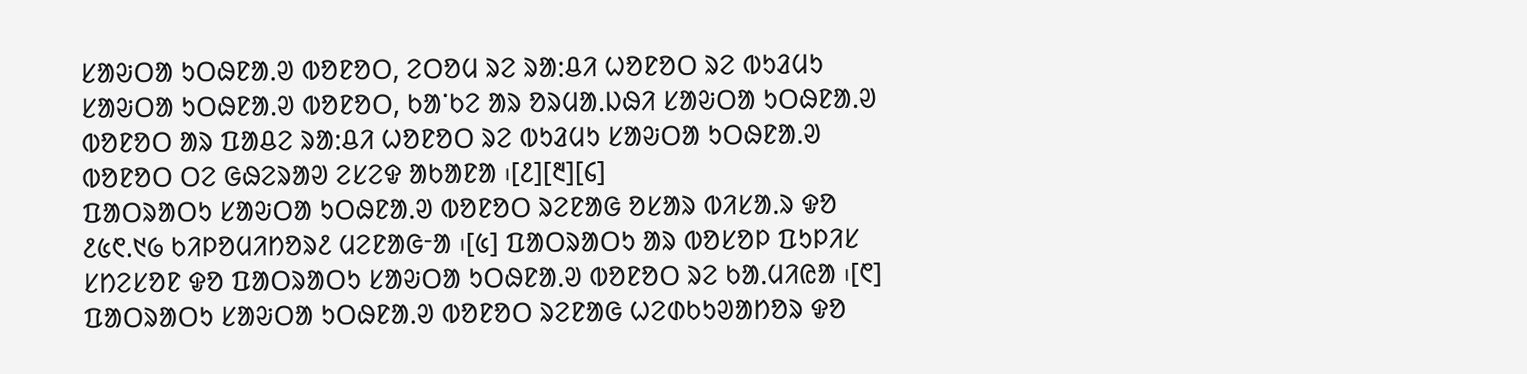ᱥᱟᱶᱛᱟ ᱩᱛᱷᱱᱟᱹᱣ ᱵᱚᱱᱚᱛ, ᱮᱛᱚᱢ ᱨᱮ ᱨᱟᱺᱪᱤ ᱦᱚᱱᱚᱛ ᱨᱮ ᱵᱩᱲᱢᱩ ᱥᱟᱶᱛᱟ ᱩᱛᱷᱱᱟᱹᱣ ᱵᱚᱱᱚᱛ, ᱠᱟᱸᱠᱮ ᱟᱨ ᱚᱨᱢᱟᱹᱡᱷᱤ ᱥᱟᱶᱛᱟ ᱩᱛᱷᱱᱟᱹᱣ ᱵᱚᱱᱚᱛ ᱟᱨ ᱯᱟᱪᱮ ᱨᱟᱺᱪᱤ ᱦᱚᱱᱚᱛ ᱨᱮ ᱵᱩᱲᱢᱩ ᱥᱟᱶᱛᱟ ᱩᱛᱷᱱᱟᱹᱣ ᱵᱚᱱᱚᱛ ᱛᱮ ᱜᱷᱮᱨᱟᱣ ᱮᱥᱮᱫ ᱟᱠᱟᱱᱟ ᱾[᱒][᱓][᱔]
ᱯᱟᱛᱨᱟᱛᱩ ᱥᱟᱶᱛᱟ ᱩᱛᱷᱱᱟᱹᱣ ᱵᱚᱱᱚᱛ ᱨᱮᱱᱟᱜ ᱚᱥᱟᱨ ᱵᱤᱥᱟᱹᱨ ᱫᱚ ᱒᱕᱖.᱑᱙ ᱠᱤᱞᱚᱢᱤᱴᱚᱨ᱒ ᱢᱮᱱᱟᱜᱼᱟ ᱾[᱕] ᱯᱟᱛᱨᱟᱛᱩ ᱟᱨ ᱵᱚᱥᱚᱞ ᱯᱩᱞᱤᱥ ᱥᱴᱮᱥᱚᱱ ᱫᱚ ᱯᱟᱛᱨᱟᱛᱩ ᱥᱟᱶᱛᱟ ᱩᱛᱷᱱᱟᱹᱣ ᱵᱚᱱᱚᱛ ᱨᱮ ᱠᱟᱹᱢᱤᱭᱟ ᱾[᱖] ᱯᱟᱛᱨᱟᱛᱩ ᱥᱟᱶᱛᱟ ᱩᱛᱷᱱᱟᱹᱣ ᱵᱚᱱᱚᱛ ᱨᱮᱱᱟᱜ ᱦᱮᱰᱠᱩᱣᱟᱴᱚᱨ ᱫᱚ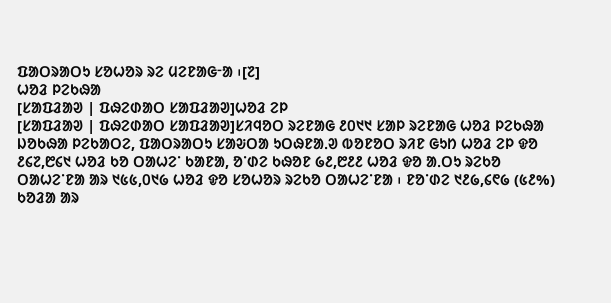ᱯᱟᱛᱨᱟᱛᱩ ᱥᱚᱦᱚᱨ ᱨᱮ ᱢᱮᱱᱟᱜᱼᱟ ᱾[᱗]
ᱦᱚᱲ ᱞᱮᱠᱷᱟ
[ᱥᱟᱯᱲᱟᱣ | ᱯᱷᱮᱰᱟᱛ ᱥᱟᱯᱲᱟᱣ]ᱦᱚᱲ ᱮᱞ
[ᱥᱟᱯᱲᱟᱣ | ᱯᱷᱮᱰᱟᱛ ᱥᱟᱯᱲᱟᱣ]ᱥᱤᱧᱚᱛ ᱨᱮᱱᱟᱜ ᱒᱐᱑᱑ ᱥᱟᱞ ᱨᱮᱱᱟᱜ ᱦᱚᱲ ᱞᱮᱠᱷᱟ ᱡᱚᱠᱷᱟ ᱞᱮᱠᱟᱛᱮ, ᱯᱟᱛᱨᱟᱛᱩ ᱥᱟᱶᱛᱟ ᱩᱛᱷᱱᱟᱹᱣ ᱵᱚᱱᱚᱛ ᱨᱤᱱ ᱜᱩᱴ ᱦᱚᱲ ᱮᱞ ᱫᱚ ᱒᱔᱗,᱘᱔᱑ ᱦᱚᱲ ᱠᱚ ᱛᱟᱦᱮᱸ ᱠᱟᱱᱟ, ᱚᱸᱰᱮ ᱠᱷᱚᱱ ᱙᱒,᱘᱒᱒ ᱦᱚᱲ ᱫᱚ ᱟᱹᱛᱩ ᱨᱮᱠᱚ ᱛᱟᱦᱮᱸᱱᱟ ᱟᱨ ᱑᱕᱕,᱐᱑᱙ ᱦᱚᱲ ᱫᱚ ᱥᱚᱦᱚᱨ ᱨᱮᱠᱚ ᱛᱟᱦᱮᱸᱱᱟ ᱾ ᱱᱚᱸᱰᱮ ᱑᱒᱙,᱔᱖᱙ (᱕᱒%) ᱠᱚᱲᱟ ᱟᱨ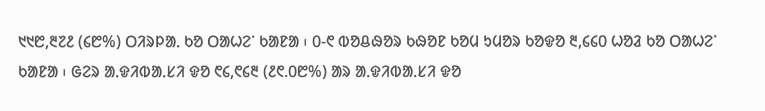᱑᱑᱘,᱓᱗᱒ (᱔᱘%) ᱛᱤᱨᱞᱟᱹ ᱠᱚ ᱛᱟᱦᱮᱸ ᱠᱟᱱᱟ ᱾ ᱐-᱖ ᱵᱚᱪᱷᱚᱨ ᱠᱷᱚᱱ ᱠᱚᱢ ᱩᱢᱚᱨ ᱠᱚᱫᱚ ᱓,᱔᱔᱐ ᱦᱚᱲ ᱠᱚ ᱛᱟᱦᱮᱸ ᱠᱟᱱᱟ ᱾ ᱜᱮᱨ ᱟᱹᱫᱤᱵᱟᱹᱥᱤ ᱫᱚ ᱖᱔,᱖᱔᱓ (᱒᱖.᱐᱘%) ᱟᱨ ᱟᱹᱫᱤᱵᱟᱹᱥᱤ ᱫᱚ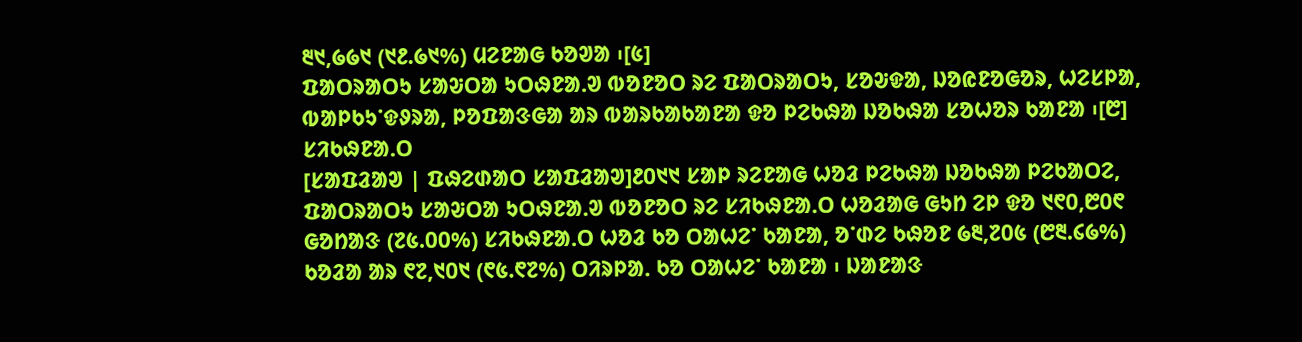᱓᱑,᱙᱙᱑ (᱑᱒.᱙᱑%) ᱢᱮᱱᱟᱜ ᱠᱚᱣᱟ ᱾[᱕]
ᱯᱟᱛᱨᱟᱛᱩ ᱥᱟᱶᱛᱟ ᱩᱛᱷᱱᱟᱹᱣ ᱵᱚᱱᱚᱛ ᱨᱮ ᱯᱟᱛᱨᱟᱛᱩ, ᱥᱚᱶᱫᱟ, ᱡᱚᱭᱱᱚᱜᱚᱨ, ᱦᱮᱥᱞᱟ, ᱵᱟᱞᱠᱩᱸᱫᱽᱨᱟ, ᱞᱚᱯᱟᱝᱜᱟ ᱟᱨ ᱵᱟᱨᱠᱟᱠᱟᱱᱟ ᱫᱚ ᱞᱮᱠᱷᱟ ᱡᱚᱠᱷᱟ ᱥᱚᱦᱚᱨ ᱠᱟᱱᱟ ᱾[᱘]
ᱥᱤᱠᱷᱱᱟᱹᱛ
[ᱥᱟᱯᱲᱟᱣ | ᱯᱷᱮᱰᱟᱛ ᱥᱟᱯᱲᱟᱣ]᱒᱐᱑᱑ ᱥᱟᱞ ᱨᱮᱱᱟᱜ ᱦᱚᱲ ᱞᱮᱠᱷᱟ ᱡᱚᱠᱷᱟ ᱞᱮᱠᱟᱛᱮ, ᱯᱟᱛᱨᱟᱛᱩ ᱥᱟᱶᱛᱟ ᱩᱛᱷᱱᱟᱹᱣ ᱵᱚᱱᱚᱛ ᱨᱮ ᱥᱤᱠᱷᱱᱟᱹᱛ ᱦᱚᱲᱟᱜ ᱜᱩᱴ ᱮᱞ ᱫᱚ ᱑᱖᱐,᱘᱐᱖ ᱜᱚᱴᱟᱝ (᱗᱕.᱐᱐%) ᱥᱤᱠᱷᱱᱟᱹᱛ ᱦᱚᱲ ᱠᱚ ᱛᱟᱦᱮᱸ ᱠᱟᱱᱟ, ᱚᱸᱰᱮ ᱠᱷᱚᱱ ᱙᱓,᱗᱐᱕ (᱘᱓.᱔᱙%) ᱠᱚᱲᱟ ᱟᱨ ᱖᱗,᱑᱐᱑ (᱖᱕.᱖᱗%) ᱛᱤᱨᱞᱟᱹ ᱠᱚ ᱛᱟᱦᱮᱸ ᱠᱟᱱᱟ ᱾ ᱡᱟᱱᱟᱝ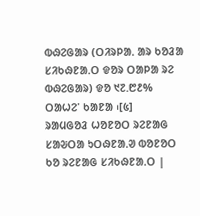ᱵᱷᱮᱜᱟᱨ (ᱛᱤᱨᱞᱟᱹ ᱟᱨ ᱠᱚᱲᱟ ᱥᱤᱠᱷᱱᱟᱹᱛ ᱫᱚᱨ ᱛᱟᱞᱟ ᱨᱮ ᱵᱷᱮᱜᱟᱨ) ᱫᱚ ᱑᱗.᱘᱒% ᱛᱟᱦᱮᱸ ᱠᱟᱱᱟ ᱾[᱕]
ᱨᱟᱢᱜᱚᱲ ᱦᱚᱱᱚᱛ ᱨᱮᱱᱟᱜ ᱥᱟᱶᱛᱟ ᱩᱛᱷᱱᱟᱹᱣ ᱵᱚᱱᱚᱛ ᱠᱚ ᱨᱮᱱᱟᱜ ᱥᱤᱠᱷᱱᱟᱹᱛ |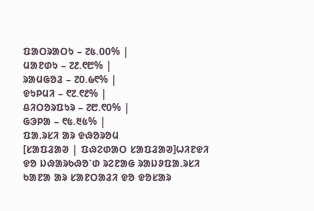ᱯᱟᱛᱨᱟᱛᱩ – ᱗᱕.᱐᱐% |
ᱢᱟᱱᱰᱩ – ᱗᱒.᱖᱘% |
ᱨᱟᱢᱜᱚᱲ – ᱗᱐.᱙᱖% |
ᱫᱩᱞᱢᱤ – ᱖᱗.᱖᱒% |
ᱪᱤᱛᱚᱨᱯᱩᱨ – ᱗᱘.᱖᱐% |
ᱜᱳᱞᱟ – ᱖᱕.᱓᱕% |
ᱯᱟᱹᱨᱥᱤ ᱟᱨ ᱫᱷᱚᱨᱚᱢ
[ᱥᱟᱯᱲᱟᱣ | ᱯᱷᱮᱰᱟᱛ ᱥᱟᱯᱲᱟᱣ]ᱦᱤᱱᱫᱤ ᱫᱚ ᱡᱷᱟᱨᱠᱷᱚᱸᱰ ᱨᱮᱱᱟᱜ ᱨᱟᱡᱽᱯᱟᱹᱨᱥᱤ ᱠᱟᱱᱟ ᱟᱨ ᱥᱟᱱᱛᱟᱲᱤ ᱫᱚ ᱫᱚᱥᱟᱨ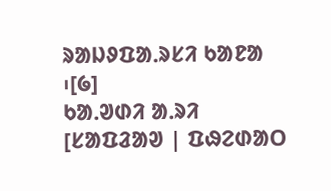ᱨᱟᱡᱽᱯᱟᱹᱨᱥᱤ ᱠᱟᱱᱟ ᱾[᱙]
ᱠᱟᱹᱣᱰᱤ ᱟᱹᱨᱤ
[ᱥᱟᱯᱲᱟᱣ | ᱯᱷᱮᱰᱟᱛ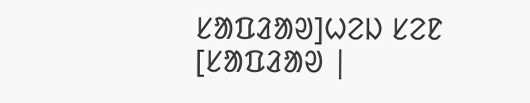ᱥᱟᱯᱲᱟᱣ]ᱦᱮᱡ ᱥᱮᱱ
[ᱥᱟᱯᱲᱟᱣ |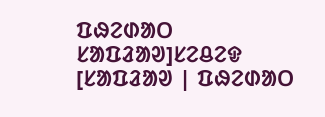ᱯᱷᱮᱰᱟᱛ ᱥᱟᱯᱲᱟᱣ]ᱥᱮᱪᱮᱫ
[ᱥᱟᱯᱲᱟᱣ | ᱯᱷᱮᱰᱟᱛ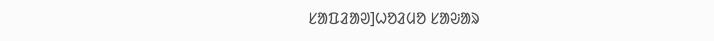ᱥᱟᱯᱲᱟᱣ]ᱦᱚᱲᱢᱚ ᱥᱟᱶᱟᱨ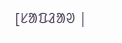[ᱥᱟᱯᱲᱟᱣ |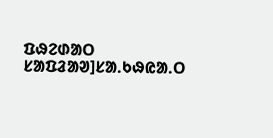ᱯᱷᱮᱰᱟᱛ ᱥᱟᱯᱲᱟᱣ]ᱥᱟᱹᱠᱷᱭᱟᱹᱛ